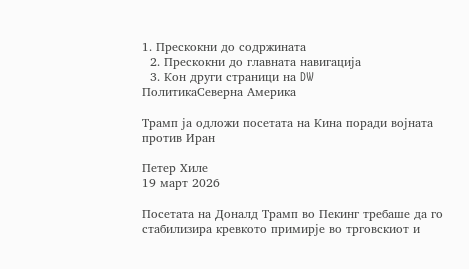1. Прескокни до содржината
  2. Прескокни до главната навигација
  3. Кон други страници на DW
ПолитикаСеверна Америка

Трамп ја одложи посетата на Кина поради војната против Иран

Петер Хиле
19 март 2026

Посетата на Доналд Трамп во Пекинг требаше да го стабилизира кревкото примирје во трговскиот и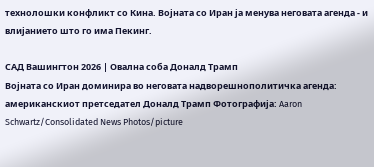технолошки конфликт со Кина. Војната со Иран ја менува неговата агенда - и влијанието што го има Пекинг.

САД Вашингтон 2026 | Овална соба Доналд Трамп
Војната со Иран доминира во неговата надворешнополитичка агенда: американскиот претседател Доналд Трамп Фотографија: Aaron Schwartz/Consolidated News Photos/picture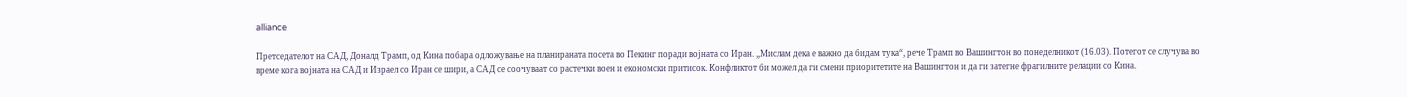alliance

Претседателот на САД, Доналд Трамп, од Кина побара одложување на планираната посета во Пекинг поради војната со Иран. „Мислам дека е важно да бидам тука“, рече Трамп во Вашингтон во понеделникот (16.03). Потегот се случува во време кога војната на САД и Израел со Иран се шири, а САД се соочуваат со растечки воен и економски притисок. Конфликтот би можел да ги смени приоритетите на Вашингтон и да ги затегне фрагилните релации со Кина.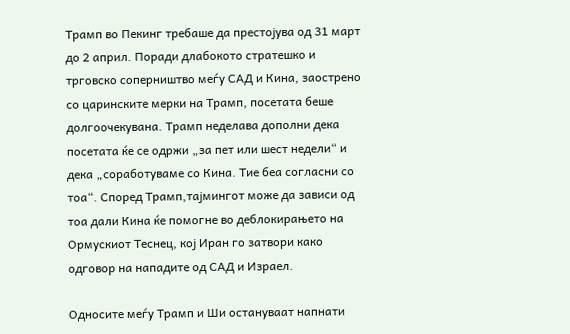Трамп во Пекинг требаше да престојува од 31 март до 2 април. Поради длабокото стратешко и трговско соперништво меѓу САД и Кина, заострено со царинските мерки на Трамп, посетата беше долгоочекувана. Трамп неделава дополни дека посетата ќе се одржи „за пет или шест недели“ и дека „соработуваме со Кина. Тие беа согласни со тоа“. Според Трамп,тајмингот може да зависи од тоа дали Кина ќе помогне во деблокирањето на Ормускиот Теснец, кој Иран го затвори како одговор на нападите од САД и Израел.

Односите меѓу Трамп и Ши остануваат напнати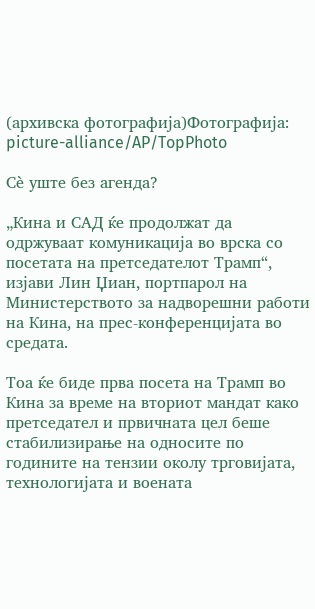(архивска фотографија)Фотографија: picture-alliance/AP/TopPhoto

Сè уште без агенда?

„Кина и САД ќе продолжат да одржуваат комуникација во врска со посетата на претседателот Трамп“, изјави Лин Џиан, портпарол на Министерството за надворешни работи на Кина, на прес-конференцијата во средата.

Тоа ќе биде прва посета на Трамп во Кина за време на вториот мандат како претседател и првичната цел беше стабилизирање на односите по годините на тензии околу трговијата, технологијата и воената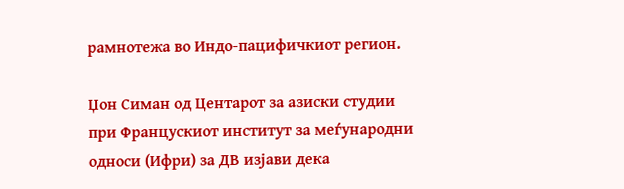рамнотежа во Индо-пацифичкиот регион.

Џон Симан од Центарот за азиски студии при Францускиот институт за меѓународни односи (Ифри) за ДВ изјави дека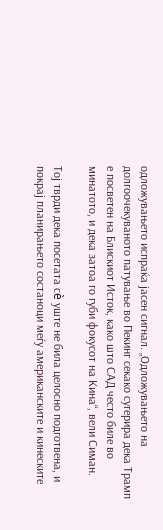одложувањето испраќа јасен сигнал. „Одложувањето на долгоочекуваното патување во Пекинг секако сугерира дека Трамп е посветен на Блискиот Исток, како што САД често биле во минатото, и дека затоа го губи фокусот на Кина“, вели Симан.

Тој тврди дека посетата сè уште не била целосно подготвена, и покрај планирањето состаноци меѓу американските и кинеските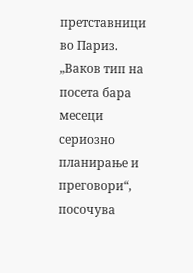претставници во Париз. „Ваков тип на посета бара месеци сериозно планирање и преговори“, посочува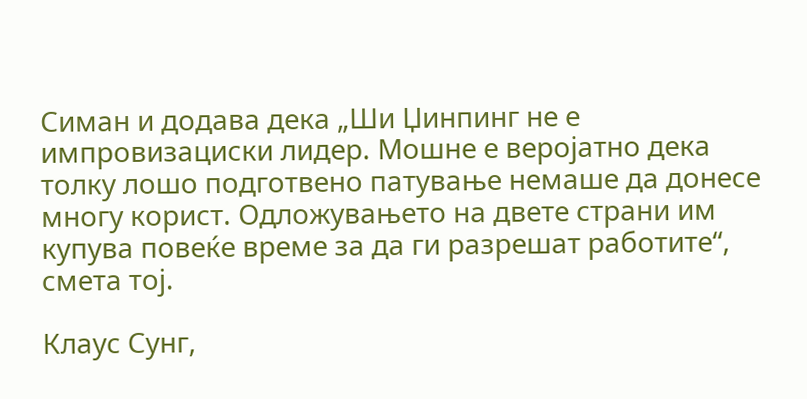Симан и додава дека „Ши Џинпинг не е импровизациски лидер. Мошне е веројатно дека толку лошо подготвено патување немаше да донесе многу корист. Одложувањето на двете страни им купува повеќе време за да ги разрешат работите“, смета тој.

Клаус Сунг,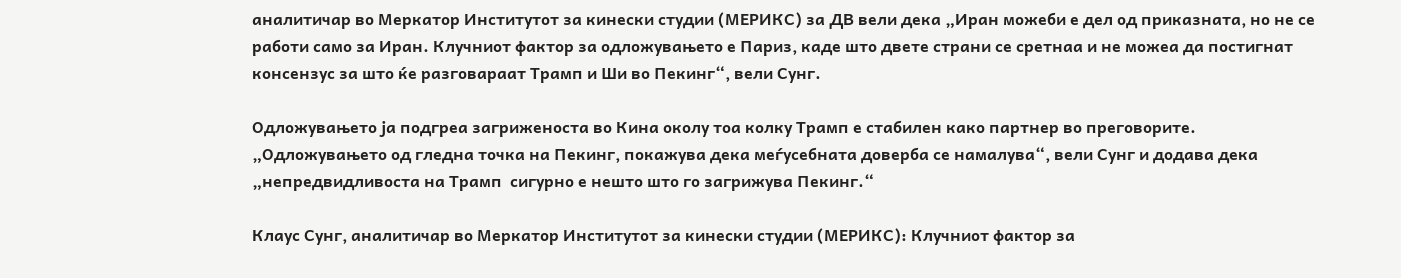аналитичар во Меркатор Институтот за кинески студии (МЕРИКС) за ДВ вели дека „Иран можеби е дел од приказната, но не се работи само за Иран. Клучниот фактор за одложувањето е Париз, каде што двете страни се сретнаа и не можеа да постигнат консензус за што ќе разговараат Трамп и Ши во Пекинг“, вели Сунг.

Одложувањето ја подгреа загриженоста во Кина околу тоа колку Трамп е стабилен како партнер во преговорите. „Одложувањето од гледна точка на Пекинг, покажува дека меѓусебната доверба се намалува“, вели Сунг и додава дека „непредвидливоста на Трамп  сигурно е нешто што го загрижува Пекинг.“

Клаус Сунг, аналитичар во Меркатор Институтот за кинески студии (МЕРИКС): Клучниот фактор за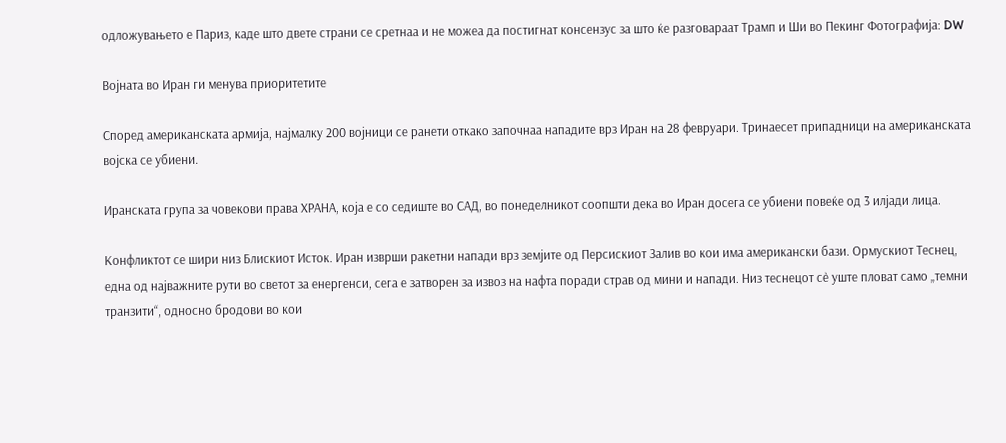одложувањето е Париз, каде што двете страни се сретнаа и не можеа да постигнат консензус за што ќе разговараат Трамп и Ши во Пекинг Фотографија: DW

Војната во Иран ги менува приоритетите

Според американската армија, најмалку 200 војници се ранети откако започнаа нападите врз Иран на 28 февруари. Тринаесет припадници на американската војска се убиени.

Иранската група за човекови права ХРАНА, која е со седиште во САД, во понеделникот соопшти дека во Иран досега се убиени повеќе од 3 илјади лица.

Конфликтот се шири низ Блискиот Исток. Иран изврши ракетни напади врз земјите од Персискиот Залив во кои има американски бази. Ормускиот Теснец, една од најважните рути во светот за енергенси, сега е затворен за извоз на нафта поради страв од мини и напади. Низ теснецот сѐ уште пловат само „темни транзити“, односно бродови во кои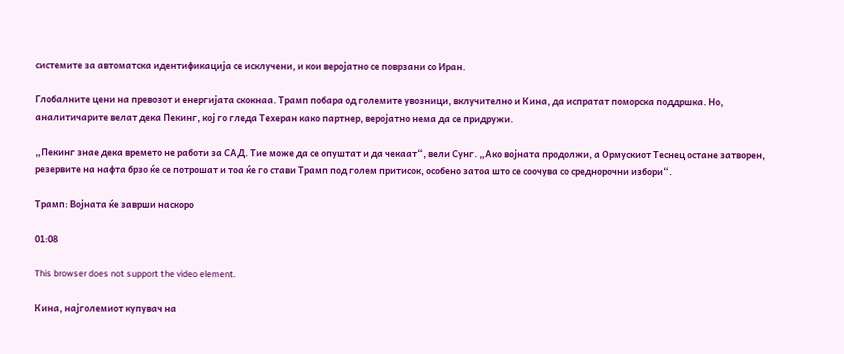системите за автоматска идентификација се исклучени, и кои веројатно се поврзани со Иран.

Глобалните цени на превозот и енергијата скокнаа. Трамп побара од големите увозници, вклучително и Кина, да испратат поморска поддршка. Но, аналитичарите велат дека Пекинг, кој го гледа Техеран како партнер, веројатно нема да се придружи.

„Пекинг знае дека времето не работи за САД. Тие може да се опуштат и да чекаат“, вели Сунг. „Ако војната продолжи, а Ормускиот Теснец остане затворен, резервите на нафта брзо ќе се потрошат и тоа ќе го стави Трамп под голем притисок, особено затоа што се соочува со среднорочни избори“.

Трамп: Војната ќе заврши наскоро

01:08

This browser does not support the video element.

Кина, најголемиот купувач на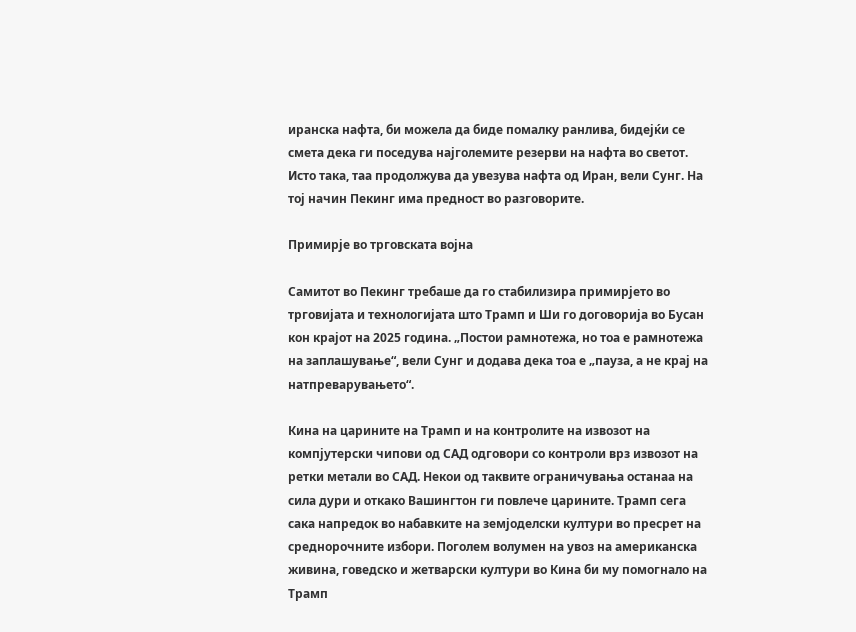иранска нафта, би можела да биде помалку ранлива, бидејќи се смета дека ги поседува најголемите резерви на нафта во светот. Исто така, таа продолжува да увезува нафта од Иран, вели Сунг. На тој начин Пекинг има предност во разговорите.

Примирје во трговската војна

Самитот во Пекинг требаше да го стабилизира примирјето во трговијата и технологијата што Трамп и Ши го договорија во Бусан кон крајот на 2025 година. „Постои рамнотежа, но тоа е рамнотежа на заплашување“, вели Сунг и додава дека тоа е „пауза, а не крај на натпреварувањето“.

Кина на царините на Трамп и на контролите на извозот на компјутерски чипови од САД одговори со контроли врз извозот на ретки метали во САД. Некои од таквите ограничувања останаа на сила дури и откако Вашингтон ги повлече царините. Трамп сега сака напредок во набавките на земјоделски култури во пресрет на среднорочните избори. Поголем волумен на увоз на американска живина, говедско и жетварски култури во Кина би му помогнало на Трамп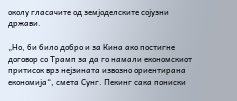околу гласачите од земјоделските сојузни држави.

„Но, би било добро и за Кина ако постигне договор со Трамп за да го намали економскиот притисок врз нејзината извозно ориентирана економија“, смета Сунг. Пекинг сака пониски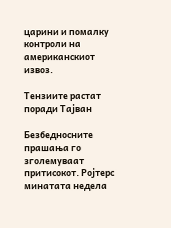царини и помалку контроли на американскиот извоз.

Тензиите растат поради Тајван

Безбедносните прашања го зголемуваат притисокот. Ројтерс минатата недела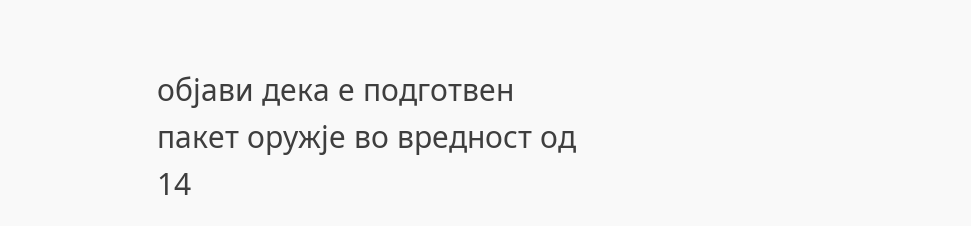објави дека е подготвен пакет оружје во вредност од 14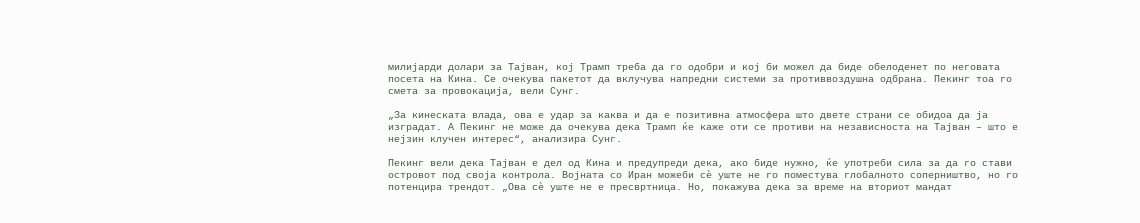милијарди долари за Тајван, кој Трамп треба да го одобри и кој би можел да биде обелоденет по неговата посета на Кина. Се очекува пакетот да вклучува напредни системи за противвоздушна одбрана. Пекинг тоа го смета за провокација, вели Сунг.

„За кинеската влада, ова е удар за каква и да е позитивна атмосфера што двете страни се обидоа да ја изградат. А Пекинг не може да очекува дека Трамп ќе каже оти се противи на независноста на Тајван – што е нејзин клучен интерес“, анализира Сунг.

Пекинг вели дека Тајван е дел од Кина и предупреди дека, ако биде нужно, ќе употреби сила за да го стави островот под своја контрола. Војната со Иран можеби сè уште не го поместува глобалното соперништво, но го потенцира трендот. „Ова сè уште не е пресвртница. Но, покажува дека за време на вториот мандат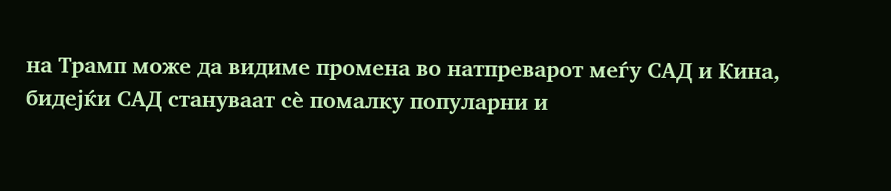на Трамп може да видиме промена во натпреварот меѓу САД и Кина, бидејќи САД стануваат сѐ помалку популарни и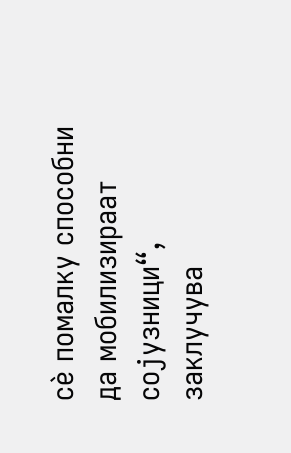сѐ помалку способни да мобилизираат сојузници“, заклучува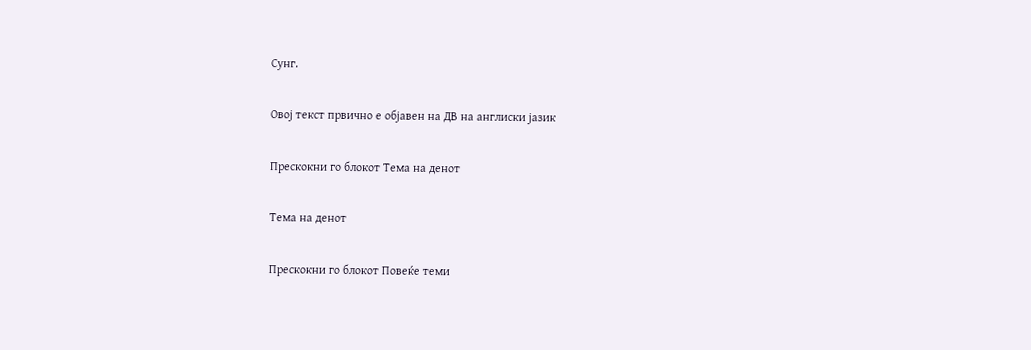Сунг.

Овој текст првично е објавен на ДВ на англиски јазик

Прескокни го блокот Тема на денот

Тема на денот

Прескокни го блокот Повеќе теми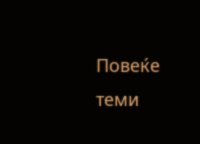Повеќе теми